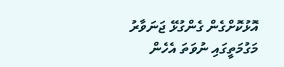އޮޅުކޮށްގެން ގެންގުޅޭ ޖަނަވާރު މަގުމަތީގައި ނުވަތަ އެހެން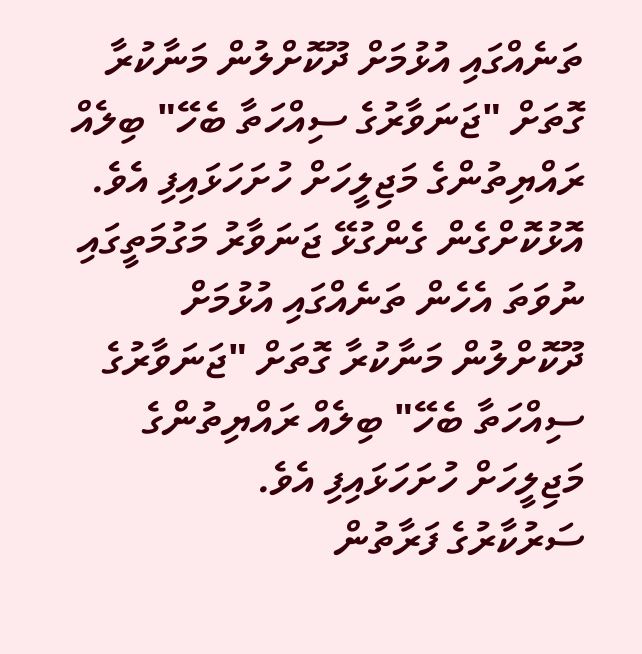ތަނެއްގައި އުޅުމަށް ދޫކޮށްލުން މަނާކުރާ ގޮތަށް "ޖަނަވާރުގެ ސިއްހަތާ ބެހޭ" ބިލެއް ރައްޔިތުންގެ މަޖިލީހަށް ހުށަހަޅައިފި އެވެ.
އޮޅުކޮށްގެން ގެންގުޅޭ ޖަނަވާރު މަގުމަތީގައި ނުވަތަ އެހެން ތަނެއްގައި އުޅުމަށް ދޫކޮށްލުން މަނާކުރާ ގޮތަށް "ޖަނަވާރުގެ ސިއްހަތާ ބެހޭ" ބިލެއް ރައްޔިތުންގެ މަޖިލީހަށް ހުށަހަޅައިފި އެވެ.
ސަރުކާރުގެ ފަރާތުން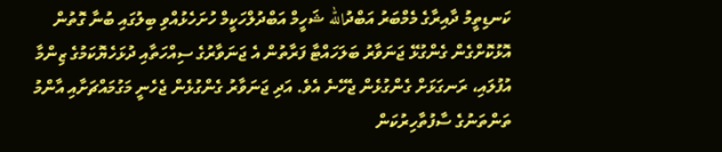ކަނޑިތީމު ދާއިރާގެ މެމްބަރު އަބްދުالله ޝަހީމް އަބްދުލްހަކީމް ހުށަހެޅުއްވި ބިލުގައި ބުނާ ގޮތުން އޮޅުކޮށްގެން ގެންގުޅޭ ޖަނަވާރު ބަލަހައްޓާ ފަރާތުން އެ ޖަނަވާރުގެ ސިއްހަތާއި ދުޅަހެޔޮކަމުގެ ޒިންމާ އުފުލައި، ރަނގަޅަށް ގެންގުޅެން ޖެހޭނެ އެވެ. އަދި ޖަނަވާރު ގެންގުޅެން ޖެހެނީ މަގުމައްޗަށާއި އާންމު ތަންތަނުގެ ސާފުތާހިރުކަން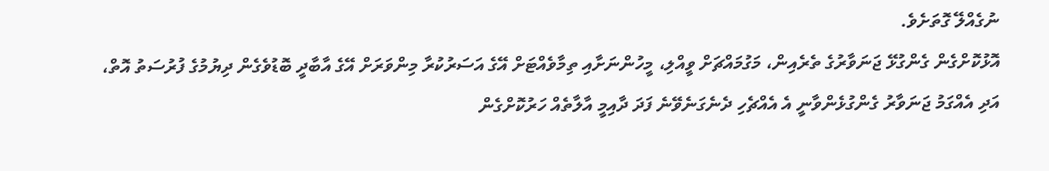ނުގެއްލޭ ގޮތަށެވެ.
އޮޅުކޮށްގެން ގެންގުޅޭ ޖަނަވާރުގެ ތެރެއިން، މަގުމައްޗަށް ވީއްލި، މީހުންނަށާއި ތިމާވެއްޓަށް އޭގެ އަސަރުކުރާ މިންވަރަށް އޭގެ އާބާދީ ބޮޑުވެގެން ދިޔުމުގެ ފުރުސަތު އޮތް، އަދި އެއްގަމު ޖަނަވާރު ގެންގުޅެންވާނީ އެ އެއްޗެހި ދެނެގަނެވޭނެ ފަދަ ދާއިމީ އާލާތެއް ހަރުކޮށްގެން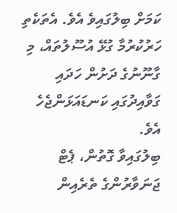ކަމަށް ބިލުގައިވެ އެވެ. އެތަކެތި ހަރުކުރުމާ ގުޅޭ އުސޫލުތައް، މި ގާނޫނުގެ ދަށުން ހަދައި ގަވާއިދުގައި ކަނޑައަޅަންޖެހެ އެވެ.
ބިލުގައިވާ ގޮތުން، ޕެޓް ޖަނަވާރުންގެ ތެރެއިން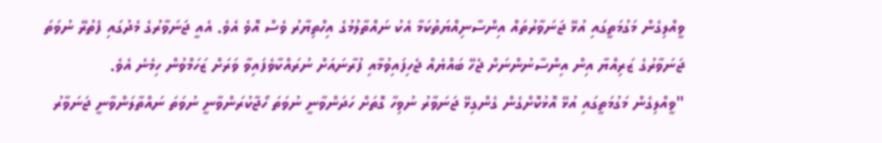ވީއްލިގެން މަގުމަތީގައި އުޅޭ ޖަނަވާރުތައް އިންސާނިއްޔަތުކަމާ އެކު ނައްތާލުމުގެ އިހްތިޔާރު ވެސް އޮވެ އެވެ. އެއީ ޖަނަވާރުގެ މެދުގައި ފެތުރޭ ނުވަތަ ޖަނަވާރުގެ ޒަރިއްޔާ އިން އިންސާނުންނަށް ޖެހޭ ބައްޔެއް ޖެހިފައިވުމާއި ފުރާނައަށް ނުރައްކާވެފައިވާ ވަރަށް ޒަހަމްވުން ހިމެނެ އެވެ.
"ވީއްލިގެން މަގުމަތީގައި އުޅޭ އޮޅުކޮށްގެން ގެންގިޅޭ ޖަނަވާރު ނުވިހާ ގޮތަށް ހަދަންވާނީ ނުވަތަ ހޯޖާކުރަންވާނީ ނުވަތަ ނައްތާލަންވާނީ ޖަނަވާރު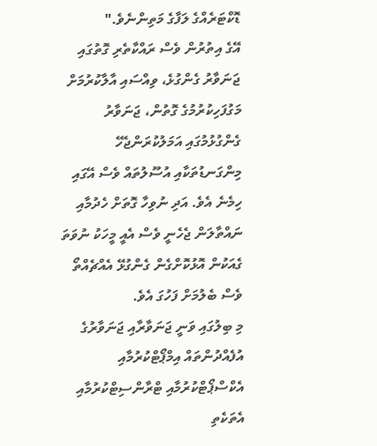ޑޮކްޓަރެއްގެ ލަފާގެ މަތިންނެވެ."
އޭގެ އިތުރުން ވެސް ރައްކާތެރި ގޮތުގައި ޖަނަވާރު ގެންގުޅެ، ވިއްސައި އާލާކުރުމަށް މަގުފަހިކުރުމުގެ ގޮތުން، ޖަނަވާރު ގެންގުޅުމުގައި އަމަލުކުރަންޖެހޭ މިންގަނޑުތަކާއި އުސޫލުތައް ވެސް އޭގައި ހިމެނެ އެވެ. އަދި ނުވިހާ ގޮތަށް ހެދުމާއި ނައްތާލަން ޖެހެނީ ވެސް އެއީ މީހަކު ނުވަތަ ގެއަކުން އޮޅުކޮށްގެން ގެންގުޅޭ އެއްޗެއްތޯ ވެސް ބެލުމަށް ފަހުގަ އެވެ.
މި ބިލުގައި ވަނީ ޖަނަވާރާއި ޖަނަވާރުގެ އުފެއްދުންތައް އިމްޕޯޓްކުރުމާއި އެކްސްޕޯޓްކުރުމާއި ޓްރާންސިޓްކުރުމާއި އެތަކެތި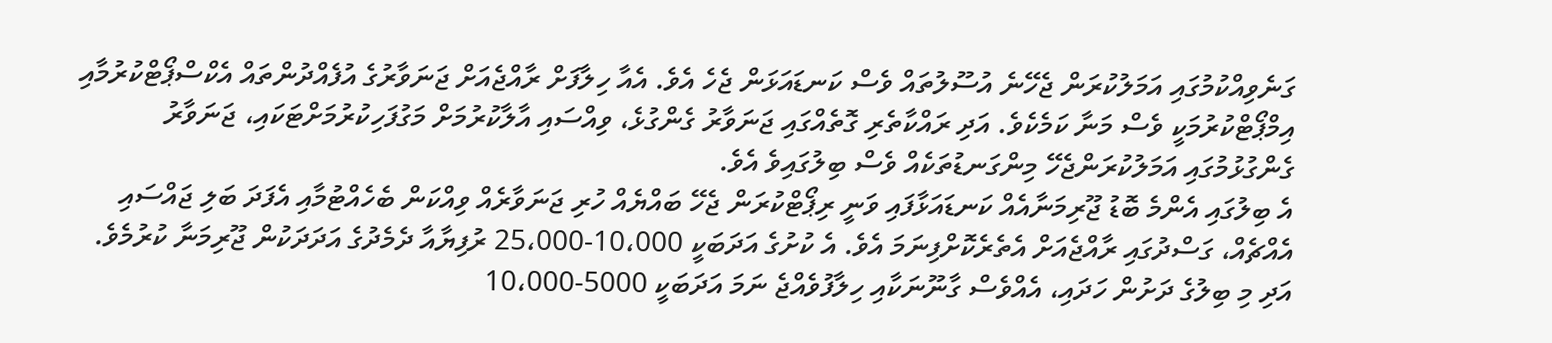ގަނެވިއްކުމުގައި އަމަލުކުރަން ޖެހޭނެ އުސޫލުތައް ވެސް ކަނޑައަޅަން ޖެހެ އެވެ. އެއާ ހިލާފަށް ރާއްޖެއަށް ޖަނަވާރުގެ އުފެއްދުންތައް އެކްސްޕޯޓްކުރުމާއި އިމްޕޯޓްކުރުމަކީ ވެސް މަނާ ކަމެކެވެ. އަދި ރައްކާތެރި ގޮތެއްގައި ޖަނަވާރު ގެންގުޅެ، ވިއްސައި އާލާކުރުމަށް މަގުފަހިކުރުމަށްޓަކައި، ޖަނަވާރު ގެންގުޅުމުގައި އަމަލުކުރަންޖެހޭ މިންގަނޑުތަކެއް ވެސް ބިލުގައިވެ އެވެ.
އެ ބިލުގައި އެންމެ ބޮޑު ޖޫރިމަނާއެއް ކަނޑައަޅާފައި ވަނީ ރިޕޯޓްކުރަން ޖެހޭ ބައްޔެއް ހުރި ޖަނަވާރެއް ވިއްކަން ބެހެއްޓުމާއި އެފަދަ ބަލި ޖައްސައި އެއްޗެއް، ގަސްދުގައި ރާއްޖެއަށް އެތެރެކޮށްފިނަމަ އެވެ. އެ ކުށުގެ އަދަބަކީ 10،000-25،000 ރުފިޔާއާ ދެމެދުގެ އަދަދަކުން ޖޫރިމަނާ ކުރުމެވެ. އަދި މި ބިލުގެ ދަށުން ހަދައި، އެއްވެސް ގާނޫނަކާއި ހިލާފުވެއްޖެ ނަމަ އަދަބަކީ 5000-10،000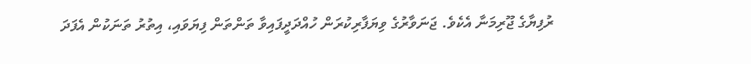ރުފިޔާގެ ޖޫރިމަނާ އެކެވެ. ޖަނަވާރުގެ ވިޔަފާރިކުރަން ހުއްދަދީފައިވާ ތަންތަން ފިޔަވައި، އިތުރު ތަނަކުން އެފަދަ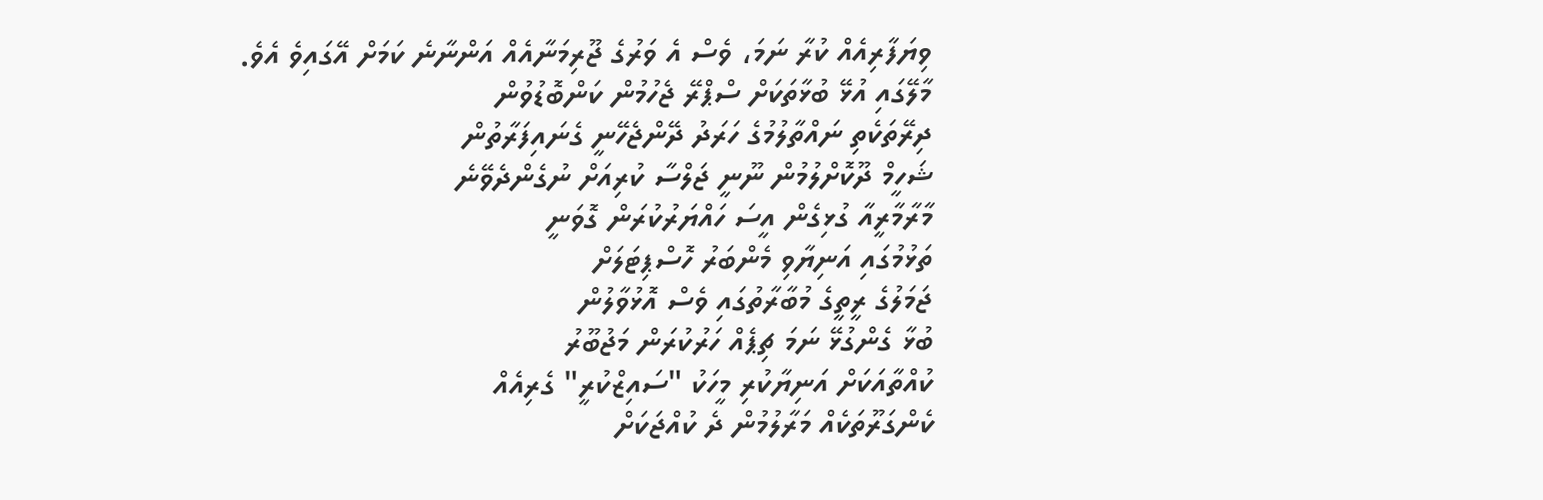ވިޔަފާރިއެއް ކުރާ ނަމަ، ވެސް އެ ވަރުގެ ޖޫރިމަނާއެއް އަންނާނެ ކަމަށް އޭގައިވެ އެވެ.
މާލޭގައި އުޅޭ ބުޅާތަކަށް ސްޕްރޭ ޖެހުމުން ކަންބޮޑުވުން
ދިރޭތަކެތި ނައްތާލުމުގެ ހަރަދު ދޭންޖެހޭނީ ގެނައިފަރާތުން
ޝަހީމް ދޫކޮށްލުމުން ނޫނީ ޖަލްސާ ކުރިއަށް ނުގެންދެވޭނެ
މާރާމާރީއާ ގުޅިގެން އީސަ ހައްޔަރުކުރަން ގޮވަނީ
ތަޅުމުގައި އަނިޔާވި މެންބަރު ހޮސްޕިޓަލަށް
ޖަމަލުގެ ރީތީގެ މުބާރާތުގައި ވެސް އޮޅުވާލުން
ބުޅާ ގެންގުޅޭ ނަމަ ޗިޕެއް ހަރުކުރަން މަޖުބޫރު
ކުއްތާއަކަށް އަނިޔާކުރި މީހަކު "ސައިޒްކުރީ" ގެރިއެއް
ކެންގަރޫތަކެއް މަރާލުމުން ދެ ކުއްޖަކަށް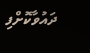ދައުވާކޮށްފި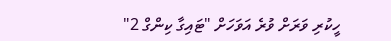ހީކުރި ވަރަށް ވުރެ އަވަހަށް "ޓައިގާ ކިންގް 2"